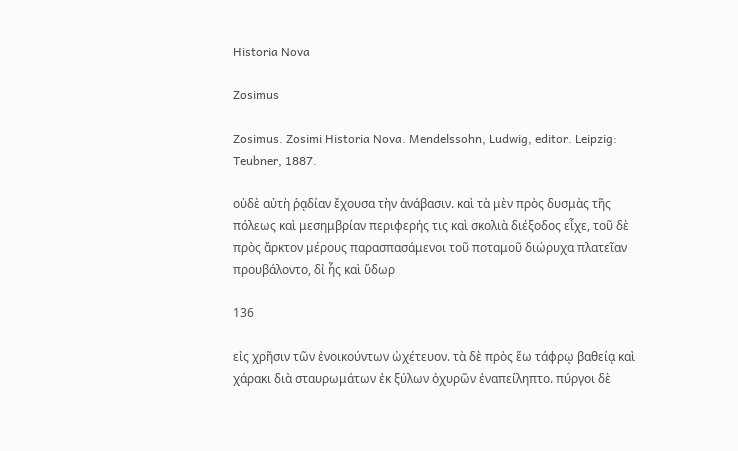Historia Nova

Zosimus

Zosimus. Zosimi Historia Nova. Mendelssohn, Ludwig, editor. Leipzig: Teubner, 1887.

οὐδὲ αὐτὴ ῥᾳδίαν ἔχουσα τὴν ἀνάβασιν. καὶ τὰ μὲν πρὸς δυσμὰς τῆς πόλεως καὶ μεσημβρίαν περιφερής τις καὶ σκολιὰ διέξοδος εἶχε, τοῦ δὲ πρὸς ἄρκτον μέρους παρασπασάμενοι τοῦ ποταμοῦ διώρυχα πλατεῖαν προυβάλοντο, δἰ ἧς καὶ ὕδωρ

136

εἰς χρῆσιν τῶν ἐνοικούντων ὠχέτευον. τὰ δὲ πρὸς ἕω τάφρῳ βαθείᾳ καὶ χάρακι διὰ σταυρωμάτων ἐκ ξύλων ὀχυρῶν ἐναπείληπτο. πύργοι δὲ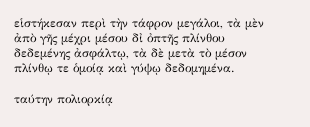εἱστήκεσαν περὶ τὴν τάφρον μεγάλοι, τὰ μὲν ἀπὸ γῆς μέχρι μέσου δἰ ὀπτῆς πλίνθου δεδεμένης ἀσφάλτῳ, τὰ δὲ μετὰ τὸ μέσον πλίνθῳ τε ὁμοίᾳ καὶ γύψῳ δεδομημένα.

ταύτην πολιορκίᾳ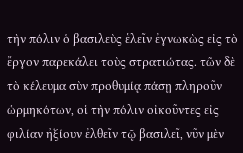τὴν πόλιν ὁ βασιλεὺς ἑλεῖν ἐγνωκὼς εἰς τὸ ἔργον παρεκάλει τοὺς στρατιώτας. τῶν δὲ τὸ κέλευμα σὺν προθυμίᾳ πάσῃ πληροῦν ὡρμηκότων, οἱ τὴν πόλιν οἰκοῦντες εἰς φιλίαν ἠξίουν ἐλθεῖν τῷ βασιλεῖ, νῦν μὲν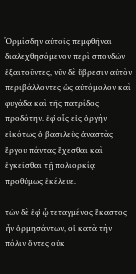Ὁρμίσδην αὐτοῖς πεμφθῆναι διαλεχθησόμενον περὶ σπονδῶν ἐξαιτοῦντες, νῦν δὲ ὕβρεσιν αὐτὸν περιβάλλοντες ὡς αὐτόμολον καὶ φυγάδα καὶ τῆς πατρίδος προδότην. ἐφ̓ οἷς εἰς ὀργὴν εἰκότως ὁ βασιλεὺς ἀναστὰς ἔργου πάντας ἔχεσθαι καὶ ἐγκεῖσθαι τῇ πολιορκίᾳ προθύμως ἐκέλευε.

τῶν δὲ ἐφ̓ ᾧ τεταγμένος ἕκαστος ἦν ὁρμησάντων, οἱ κατὰ τὴν πόλιν ὄντες οὐκ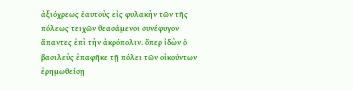ἀξιόχρεως ἑαυτοὺς εἰς φυλακὴν τῶν τῆς πόλεως τειχῶν θεασάμενοι συνέφυγον ἅπαντες ἐπὶ τὴν ἀκρόπολιν. ὅπερ ἰδὼν ὁ βασιλεὺς ἐπαφῆκε τῇ πόλει τῶν οἰκούντων ἐρημωθείσῃ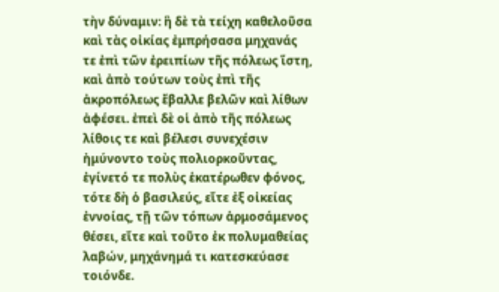τὴν δύναμιν: ἣ δὲ τὰ τείχη καθελοῦσα καὶ τὰς οἰκίας ἐμπρήσασα μηχανάς τε ἐπὶ τῶν ἐρειπίων τῆς πόλεως ἵστη, καὶ ἀπὸ τούτων τοὺς ἐπὶ τῆς ἀκροπόλεως ἔβαλλε βελῶν καὶ λίθων ἀφέσει. ἐπεὶ δὲ οἱ ἀπὸ τῆς πόλεως λίθοις τε καὶ βέλεσι συνεχέσιν ἠμύνοντο τοὺς πολιορκοῦντας, ἐγίνετό τε πολὺς ἑκατέρωθεν φόνος, τότε δὴ ὁ βασιλεύς, εἴτε ἐξ οἰκείας ἐννοίας, τῇ τῶν τόπων ἁρμοσάμενος θέσει, εἴτε καὶ τοῦτο ἐκ πολυμαθείας λαβών, μηχάνημά τι κατεσκεύασε τοιόνδε.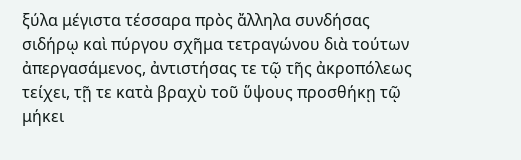ξύλα μέγιστα τέσσαρα πρὸς ἄλληλα συνδήσας σιδήρῳ καὶ πύργου σχῆμα τετραγώνου διὰ τούτων ἀπεργασάμενος, ἀντιστήσας τε τῷ τῆς ἀκροπόλεως τείχει, τῇ τε κατὰ βραχὺ τοῦ ὕψους προσθήκῃ τῷ μήκει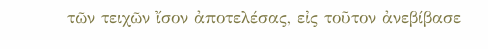τῶν τειχῶν ἴσον ἀποτελέσας, εἰς τοῦτον ἀνεβίβασε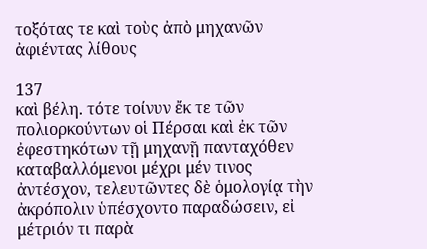τοξότας τε καὶ τοὺς ἀπὸ μηχανῶν ἀφιέντας λίθους

137
καὶ βέλη. τότε τοίνυν ἔκ τε τῶν πολιορκούντων οἱ Πέρσαι καὶ ἐκ τῶν ἐφεστηκότων τῇ μηχανῇ πανταχόθεν καταβαλλόμενοι μέχρι μέν τινος ἀντέσχον, τελευτῶντες δὲ ὁμολογίᾳ τὴν ἀκρόπολιν ὑπέσχοντο παραδώσειν, εἰ μέτριόν τι παρὰ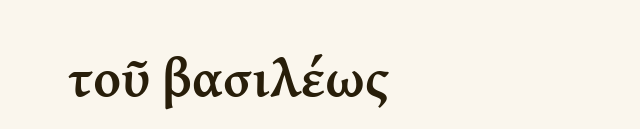τοῦ βασιλέως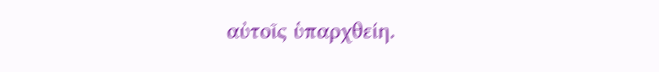αὐτοῖς ὑπαρχθείη.